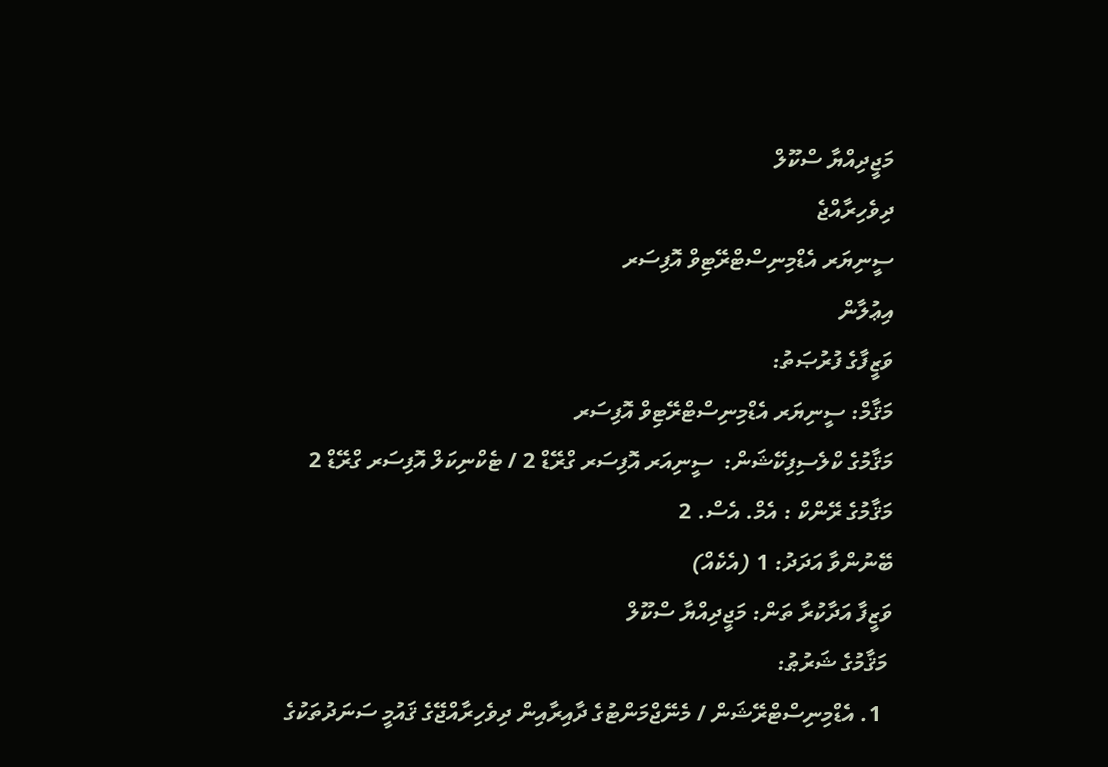މަޖީދިއްޔާ ސްކޫލް
ދިވެހިރާއްޖެ
ސީނިޔަރ އެޑްމިނިސްޓްރޭޓިވް އޮފިސަރ
އިޢުލާން
ވަޒީފާގެ ފުރުޞަތު:
މަޤާމް: ސީނިޔަރ އެޑްމިނިސްޓްރޭޓިވް އޮފިސަރ
މަޤާމުގެ ކްލެސިފިކޭޝަން:  ސީނިއަރ އޮފިސަރ ގްރޭޑް 2 / ޓެކްނިކަލް އޮފިސަރ ގްރޭޑް 2
މަޤާމުގެ ރޭންކް : އެމް. އެސް. 2
ބޭނުންވާ އަދަދު: 1 (އެކެއް)
ވަޒީފާ އަދާކުރާ ތަން: މަޖީދިއްޔާ ސްކޫލް
 މަޤާމުގެ ޝަރުޠު:
  1. އެޑްމިނިސްޓްރޭޝަން / މެނޭޖްމަންޓުގެ ދާއިރާއިން ދިވެހިރާއްޖޭގެ ޤައުމީ ސަނަދުތަކުގެ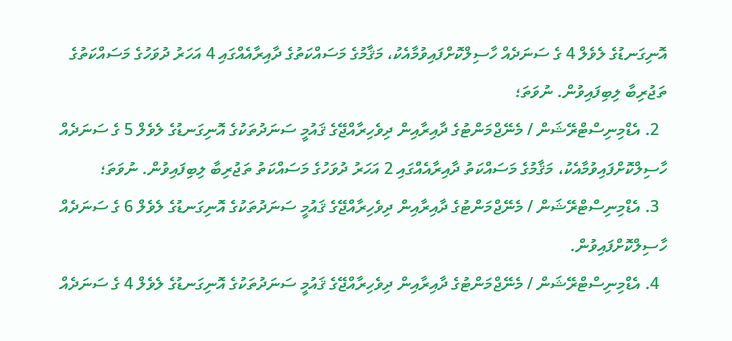އޮނިގަނޑުގެ ލެވެލް 4 ގެ ސަނަދެއް ހާސިލްކޮށްފައިވުމާއެކު، މަޤާމުގެ މަސައްކަތުގެ ދާއިރާއެއްގައި 4 އަހަރު ދުވަހުގެ މަސައްކަތުގެ ތަޖުރިބާ ލިބިފައިވުން. ނުވަތަ؛
  2. އެޑްމިނިސްޓްރޭޝަން / މެނޭޖްމަންޓުގެ ދާއިރާއިން ދިވެހިރާއްޖޭގެ ޤައުމީ ސަނަދުތަކުގެ އޮނިގަނޑުގެ ލެވެލް 5 ގެ ސަނަދެއް ހާސިލްކޮށްފައިވުމާއެކު، މަޤާމުގެ މަސައްކަތު ދާއިރާއެއްގައި 2 އަހަރު ދުވަހުގެ މަސައްކަތު ތަޖުރިބާ ލިބިފައިވުން. ނުވަތަ؛
  3. އެޑްމިނިސްޓްރޭޝަން / މެނޭޖްމަންޓުގެ ދާއިރާއިން ދިވެހިރާއްޖޭގެ ޤައުމީ ސަނަދުތަކުގެ އޮނިގަނޑުގެ ލެވެލް 6 ގެ ސަނަދެއް ހާސިލްކޮށްފައިވުން.
  4. އެޑްމިނިސްޓްރޭޝަން / މެނޭޖްމަންޓުގެ ދާއިރާއިން ދިވެހިރާއްޖޭގެ ޤައުމީ ސަނަދުތަކުގެ އޮނިގަނޑުގެ ލެވެލް 4 ގެ ސަނަދެއް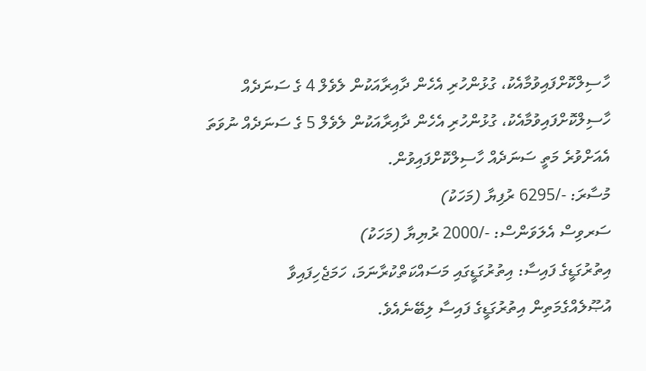ހާސިލްކޮށްފައިވުމާއެކު، ގުޅުންހުރި އެހެން ދާއިރާއަކުން ލެވެލް 4 ގެ ސަނަދެއް ހާސިލްކޮށްފައިވުމާއެކު، ގުޅުންހުރި އެހެން ދާއިރާއަކުން ލެވެލް 5 ގެ ސަނަދެއް ނުވަތަ އެއަށްވުރެ މަތީ ސަނަދެއް ހާސިލްކޮށްފައިވުން.
މުސާރަ: -/6295 ރުފިޔާ (މަހަކު)
ސަރވިސް އެލަވަންސް: -/2000 ރުޔިޔާ (މަހަކު)
އިތުރުގަޑީގެ ފައިސާ: އިތުރުގަޑީގައި މަސައްކަތްކުރާނަމަ، ހަމަޖެހިފައިވާ އުޞޫލެއްގެމަތިން އިތުރުގަޑީގެ ފައިސާ ލިބޭނެއެވެ.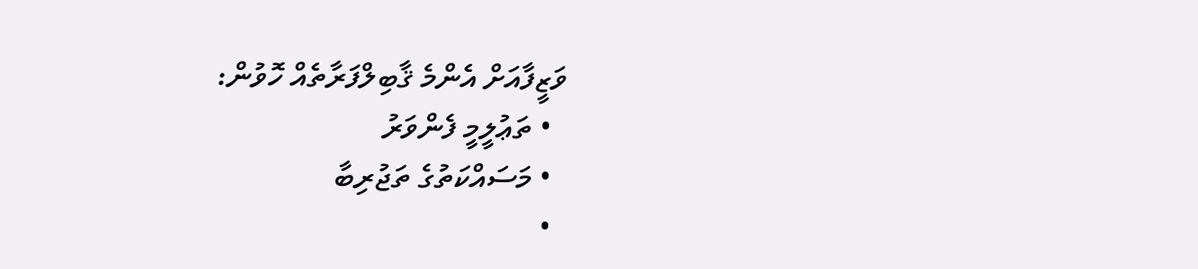ވަޒީފާއަށް އެންމެ ޤާބިލްފަރާތެއް ހޮވުން:
  • ތަޢުލީމީ ފެންވަރު
  • މަސައްކަތުގެ ތަޖުރިބާ
  •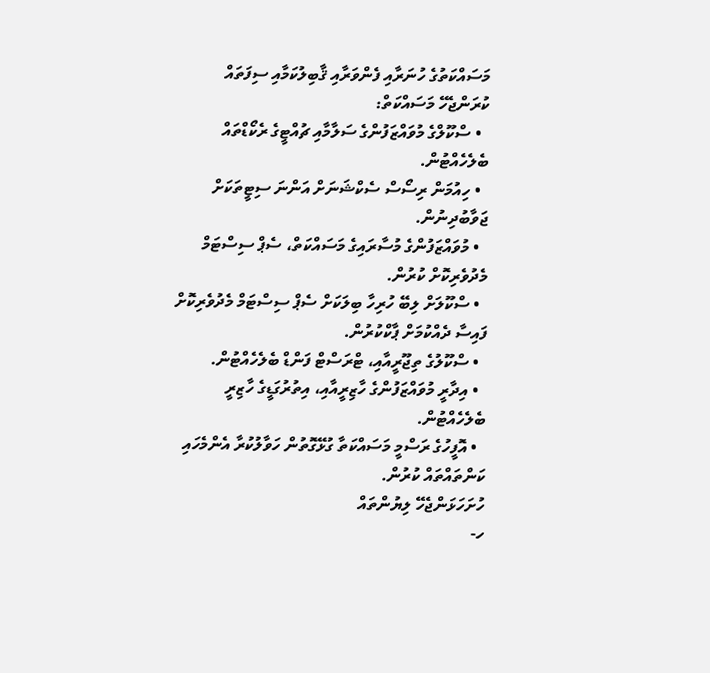މަސައްކަތުގެ ހުނަރާއި ފެންވަރާއި ޤާބިލުކަމާއި ސިފަތައް
ކުރަންޖެހޭ މަސައްކަތް:
  • ސްކޫލްގެ މުވައްޒަފުންގެ ސަލާމާއި ޗުއްޓީގެ ރެކޯޑްތައް ބެލެހެއްޓުން.
  • ހިއުމަން ރިސޯސް ސެކްޝަނަށް އަންނަ ސިޓީތަކަށް ޖަވާބުދިނުން.
  • މުވައްޒަފުންގެ މުސާރައިގެ މަސައްކަތް، ސެޕް ސިސްޓަމް މެދުވެރިކޮށް ކުރުން.
  • ސްކޫލަށް ލިބޭ ހުރިހާ ބިލަކަށް ސެޕް ސިސްޓަމް މެދުވެރިކޮށް ފައިސާ ދެއްކުމަށް ޕާކްކުރުން.
  • ސްކޫލުގެ ތިޖޫރީއާއި، ޓްރަސްޓް ފަންޑް ބެލެހެއްޓުން.
  • އިދާރީ މުވައްޒަފުންގެ ހާޒިރީއާއި، އިތުރުގަޑީގެ ހާޒިރީ ބެލެހެއްޓުން.
  • އޮފީހުގެ ރަސްމީ މަސައްކަތާ ގުޅޭގޮތުން ހަވާލުކުރާ އެންމެހައި ކަންތައްތައް ކުރުން.
ހުށަހަޅަންޖެހޭ ލިޔުންތައް
ހ-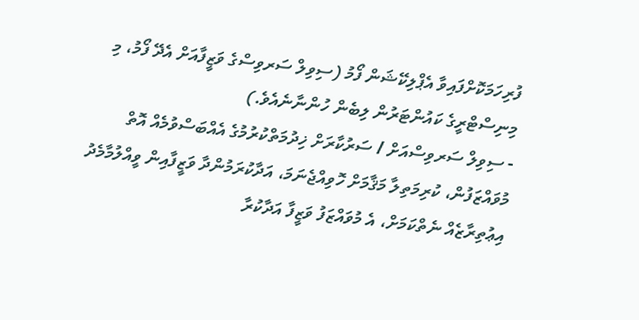ފުރިހަމަކޮށްފައިވާ އެޕްލިކޭޝަން ފޯމު (ސިވިލް ސަރވިސްގެ ވަޒީފާއަށް އެދޭ ފޯމު، މި މިނިސްޓްރީގެ ކައުންޓަރުން ލިބެން ހުންނާނެއެވެ.)
- ސިވިލް ސަރވިސްއަށް / ސަރުކާރަށް ޚިދުމަތްކުރުމުގެ އެއްބަސްވުމެއް އޮތް މުވައްޒަފުން، ކުރިމަތިލާ މަޤާމަށް ހޮވިއްޖެނަމަ، އަދާކުރަމުންދާ ވަޒީފާއިން ވީއްލުމާމެދު އިޢުތިރާޒެއް ނެތްކަމަށް، އެ މުވައްޒަފު ވަޒީފާ އަދާކުރާ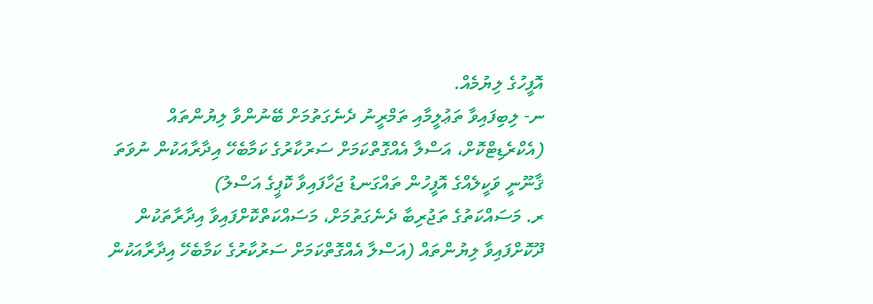އޮފީހުގެ ލިޔުމެއް.
ނ- ލިބިފައިވާ ތަޢުލީމާއި ތަމްރީނު ދެނެގަތުމަށް ބޭނުންވާ ލިޔުންތައް (އެކްރެޑިޓްކޮށް، އަސްލާ އެއްގޮތްކަމަށް ސަރުކާރުގެ ކަމާބެހޭ އިދާރާއަކުން ނުވަތަ ޤާނޫނީ ވަކީލެއްގެ އޮފީހުން ތައްގަނޑު ޖަހާފައިވާ ކޮޕީގެ އަސްލު)
ރ. މަސައްކަތުގެ ތަޖުރިބާ ދެނެގަތުމަށް، މަސައްކަތްކޮށްފައިވާ އިދާރާތަކުން ދޫކޮށްފައިވާ ލިޔުންތައް (އަސްލާ އެއްގޮތްކަމަށް ސަރުކާރުގެ ކަމާބެހޭ އިދާރާއަކުން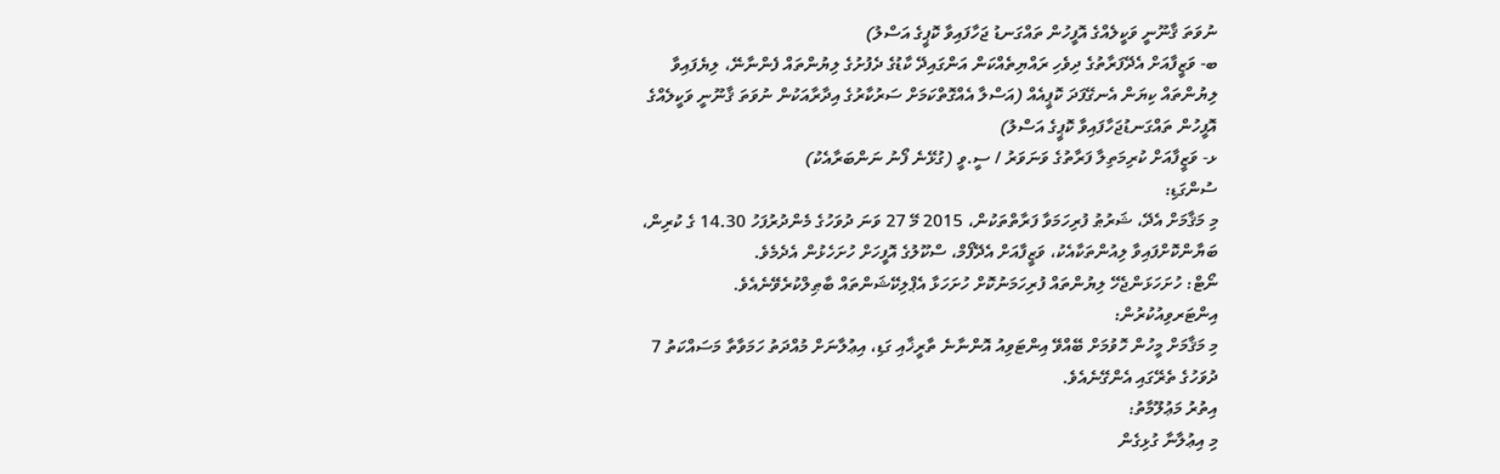ނުވަތަ ޤާނޫނީ ވަކީލެއްގެ އޮފީހުން ތައްގަނޑު ޖަހާފައިވާ ކޮޕީގެ އަސްލު)
ބ- ވަޒީފާއަށް އެދޭފަރާތުގެ ދިވެހި ރައްޔިތެއްކަން އަންގައިދޭ ކާޑުގެ ދެފުށުގެ ލިޔުންތައް ފެންނާނޭ، ލިޔެފައިވާ ލިޔުންތައް ކިޔަން އެނގޭފަދަ ކޮޕީއެއް (އަސްލާ އެއްގޮތްކަމަށް ސަރުކާރުގެ އިދާރާއަކުން ނުވަތަ ޤާނޫނީ ވަކީލެއްގެ އޮފީހުން ތައްގަނޑުޖަހާފައިވާ ކޮޕީގެ އަސްލު)
ޅ- ވަޒީފާއަށް ކުރިމަތިލާ ފަރާތުގެ ވަނަވަރު / ސީ.ވީ (ގުޅޭނެ ފޯނު ނަންބަރާއެކު)
ސުންގަޑި:
މި މަޤާމަށް އެދޭ، ޝަރުޠު ފުރިހަމަވާ ފަރާތްތަކުން، 2015 މޭ 27 ވަނަ ދުވަހުގެ މެންދުރުފަހު 14.30 ގެ ކުރިން، ބަޔާންކޮށްފައިވާ ލިއުންތަކާއެކު، ވަޒީފާއަށް އެދޭފޯމް، ސްކޫލުގެ އޮފީހަށް ހުށަހެޅުން އެދެމެވެ.
ނޯޓް: ހުށަހަޅަންޖެހޭ ލިޔުންތައް ފުރިހަމަނުކޮށް ހުށަހަޅާ އެޕްލިކޭޝަންތައް ބާޠިލްކުރެވޭނެއެވެ.
އިންޓަރވިއުކުރުން:
މި މަޤާމަށް މީހުން ހޮވުމަށް ބޭއްވޭ އިންޓަވިއު އޮންނާނެ ތާރީޚާއި ގަޑި، އިޢުލާނަށް މުއްދަތު ހަމަވާތާ މަސައްކަތު 7 ދުވަހުގެ ތެރޭގައި އެންގޭނެއެވެ.
އިތުރު މަޢުލޫމާތު:
މި އިޢުލާނާ ގުޅިގެން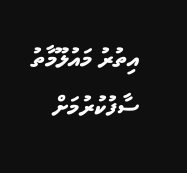އިތުރު މައުލޫމާތު ސާފުކުރުމަށް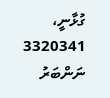ގުޅާނީ، 3320341 ނަންބަރު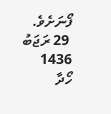ފޯނަށެވެ.
 29 ރަޖަބު 1436
ހޯދާ